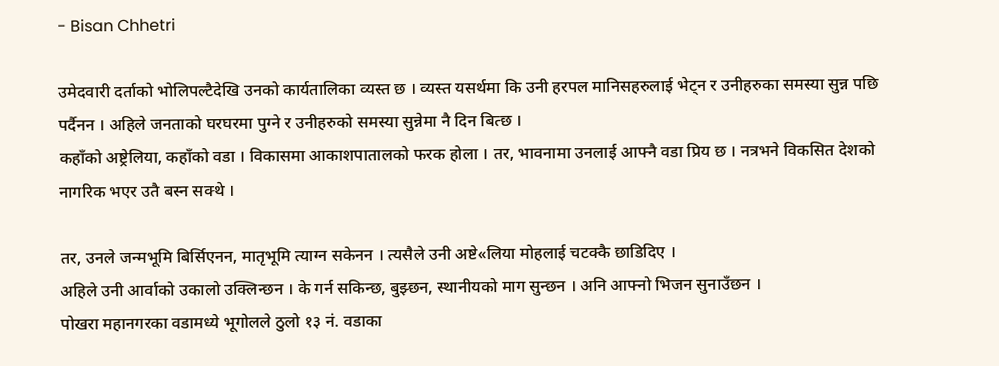- Bisan Chhetri

उमेदवारी दर्ताको भोलिपल्टैदेखि उनको कार्यतालिका व्यस्त छ । व्यस्त यसर्थमा कि उनी हरपल मानिसहरुलाई भेट्न र उनीहरुका समस्या सुन्न पछि पर्दैनन । अहिले जनताको घरघरमा पुग्ने र उनीहरुको समस्या सुन्नेमा नै दिन बित्छ ।
कहाँको अष्ट्रेलिया, कहाँको वडा । विकासमा आकाशपातालको फरक होला । तर, भावनामा उनलाई आफ्नै वडा प्रिय छ । नत्रभने विकसित देशको नागरिक भएर उतै बस्न सक्थे ।

तर, उनले जन्मभूमि बिर्सिएनन, मातृभूमि त्याग्न सकेनन । त्यसैले उनी अष्टे«लिया मोहलाई चटक्कै छाडिदिए ।
अहिले उनी आर्वाको उकालो उक्लिन्छन । के गर्न सकिन्छ, बुझ्छन, स्थानीयको माग सुन्छन । अनि आफ्नो भिजन सुनाउँछन ।
पोखरा महानगरका वडामध्ये भूगोलले ठुलो १३ नं. वडाका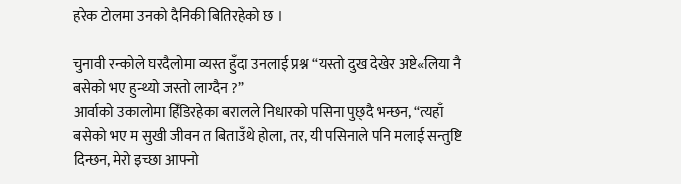हरेक टोलमा उनको दैनिकी बितिरहेको छ ।

चुनावी रन्कोले घरदैलोमा व्यस्त हुँदा उनलाई प्रश्न “यस्तो दुख देखेर अष्टे«लिया नै बसेको भए हुन्थ्यो जस्तो लाग्दैन ?”
आर्वाको उकालोमा हिँडिरहेका बरालले निधारको पसिना पुछ्दै भन्छन, “त्यहाँ बसेको भए म सुखी जीवन त बिताउँथे होला, तर, यी पसिनाले पनि मलाई सन्तुष्टि दिन्छन, मेरो इच्छा आफ्नो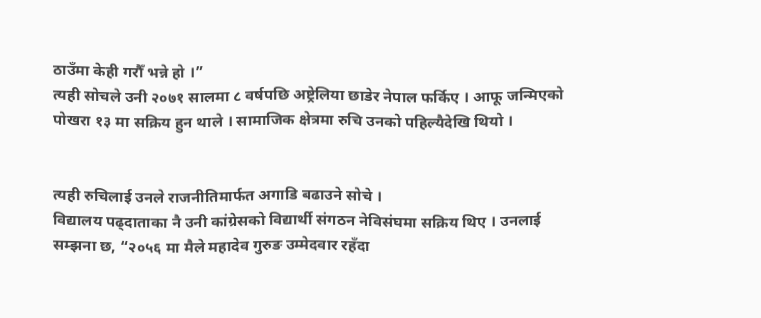ठाउँमा केही गरौँ भन्ने हो ।”
त्यही सोचले उनी २०७१ सालमा ८ वर्षपछि अष्ट्रेलिया छाडेर नेपाल फर्किए । आफू जन्मिएको पोखरा १३ मा सक्रिय हुन थाले । सामाजिक क्षेत्रमा रुचि उनको पहिल्यैदेखि थियो ।


त्यही रुचिलाई उनले राजनीतिमार्फत अगाडि बढाउने सोचे ।
विद्यालय पढ्दाताका नै उनी कांग्रेसको विद्यार्थी संगठन नेविसंघमा सक्रिय थिए । उनलाई सम्झना छ, “२०५६ मा मैले महादेव गुरुङ उम्मेदवार रहँदा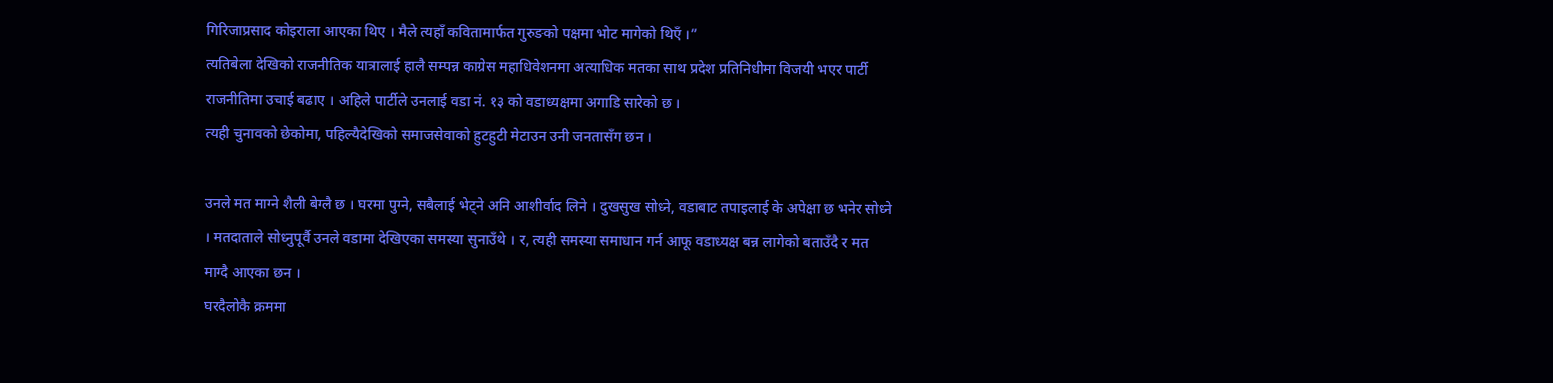गिरिजाप्रसाद कोइराला आएका थिए । मैले त्यहाँ कवितामार्फत गुरुङको पक्षमा भोट मागेको थिएँ ।”
त्यतिबेला देखिको राजनीतिक यात्रालाई हालै सम्पन्न काग्रेस महाधिवेशनमा अत्याधिक मतका साथ प्रदेश प्रतिनिधीमा विजयी भएर पार्टी राजनीतिमा उचाई बढाए । अहिले पार्टीले उनलाई वडा नं. १३ को वडाध्यक्षमा अगाडि सारेको छ ।
त्यही चुनावको छेकोमा, पहिल्यैदेखिको समाजसेवाको हुटहुटी मेटाउन उनी जनतासँग छन ।

उनले मत माग्ने शैली बेग्लै छ । घरमा पुग्ने, सबैलाई भेट्ने अनि आशीर्वाद लिने । दुखसुख सोध्ने, वडाबाट तपाइलाई के अपेक्षा छ भनेर सोध्ने । मतदाताले सोध्नुपूर्वै उनले वडामा देखिएका समस्या सुनाउँथे । र, त्यही समस्या समाधान गर्न आफू वडाध्यक्ष बन्न लागेको बताउँदै र मत माग्दै आएका छन ।
घरदैलोकै क्रममा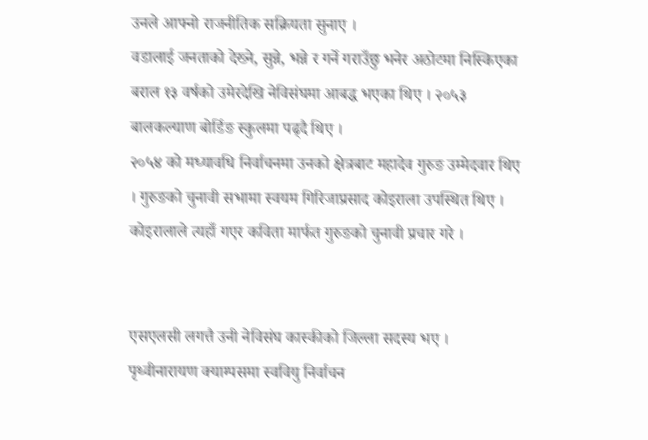उनले आफ्नो राजनीतिक सक्रियता सुनाए ।
वडालाई जनताको देख्ने, सुन्ने, भन्ने र गर्ने गराउँछु भनेर अठोटमा निस्किएका बराल १३ वर्षको उमेरदेखि नेविसंघमा आबद्ध भएका थिए । २०५३ बालकल्याण बोर्डिङ स्कुलमा पढ्दै थिए ।
२०५४ को मध्यावधि निर्वाचनमा उनको क्षेत्रबाट महादेव गुरुङ उम्मेदवार थिए । गुरुङको चुनावी सभामा स्वयम गिरिजाप्रसाद कोइराला उपस्थित थिए । कोइरालाले त्यहाँ गएर कविता मार्फत गुरुङको चुनावी प्रचार गरे ।


एसएलसी लगत्तै उनी नेविसंघ कास्कीको जिल्ला सदस्य भए । पृथ्वीनारायण क्याम्पसमा स्ववियु निर्वाचन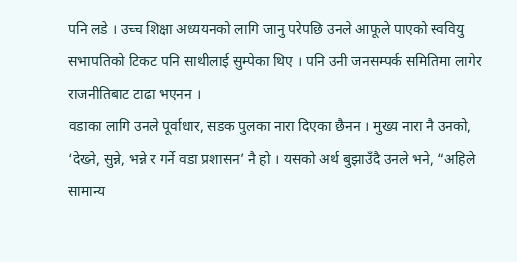पनि लडे । उच्च शिक्षा अध्ययनको लागि जानु परेपछि उनले आफूले पाएको स्ववियु सभापतिको टिकट पनि साथीलाई सुम्पेका थिए । पनि उनी जनसम्पर्क समितिमा लागेर राजनीतिबाट टाढा भएनन ।
वडाका लागि उनले पूर्वाधार, सडक पुलका नारा दिएका छैनन । मुख्य नारा नै उनको, ‘देख्ने, सुन्ने, भन्ने र गर्ने वडा प्रशासन’ नै हो । यसको अर्थ बुझाउँदै उनले भने, “अहिले सामान्य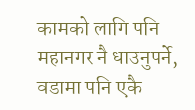कामको लागि पनि महानगर नै धाउनुपर्ने, वडामा पनि एकै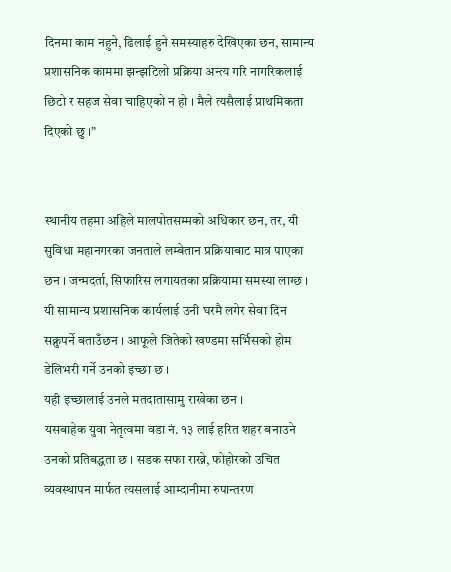दिनमा काम नहुने, ढिलाई हुने समस्याहरु देखिएका छन, सामान्य प्रशासनिक काममा झन्झटिलो प्रक्रिया अन्त्य गरि नागरिकलाई छिटो र सहज सेवा चाहिएको न हो । मैले त्यसैलाई प्राथमिकता दिएको छु ।”


स्थानीय तहमा अहिले मालपोतसम्मको अधिकार छन, तर, यी सुविधा महानगरका जनताले लम्बेतान प्रक्रियाबाट मात्र पाएका छन । जन्मदर्ता, सिफारिस लगायतका प्रक्रियामा समस्या लाग्छ । यी सामान्य प्रशासनिक कार्यलाई उनी घरमै लगेर सेवा दिन सक्नुपर्ने बताउँछन । आफूले जितेको खण्डमा सर्भिसको होम डेलिभरी गर्ने उनको इच्छा छ ।
यही इच्छालाई उनले मतदातासामु राखेका छन ।
यसबाहेक युवा नेतृत्वमा वडा नं. १३ लाई हरित शहर बनाउने उनको प्रतिबद्धता छ । सडक सफा राख्ने, फोहोरको उचित व्यवस्थापन मार्फत त्यसलाई आम्दानीमा रुपान्तरण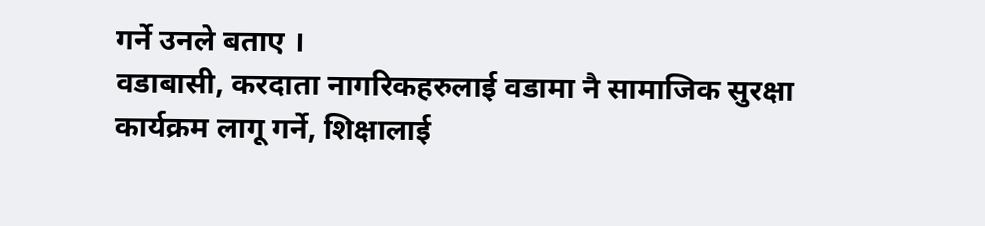गर्ने उनले बताए ।
वडाबासी, करदाता नागरिकहरुलाई वडामा नै सामाजिक सुरक्षा कार्यक्रम लागू गर्ने, शिक्षालाई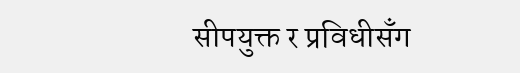सीपयुक्त र प्रविधीसँग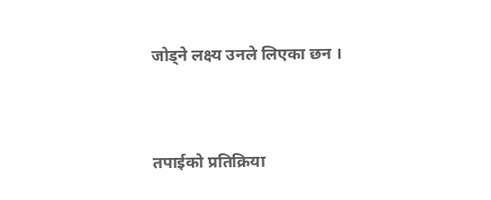जोड्ने लक्ष्य उनले लिएका छन ।



तपाईको प्रतिक्रिया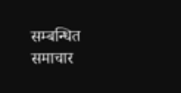सम्बन्धित समाचार